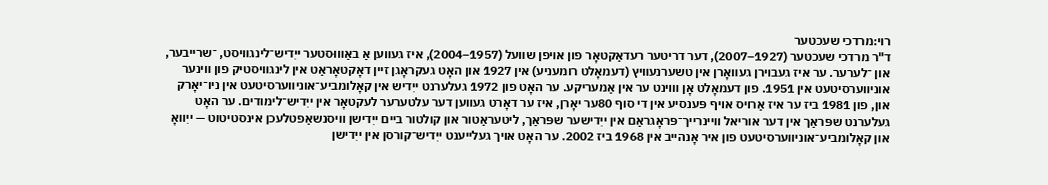רוי:מרדכי שעכטער
ד"ר מרדכי שעכטער (1927–2007), דער דריטער רעדאַקטאָר פון אױפן שװעל (1957–2004), איז געװען אַ באַװוּסטער ייִדיש־לינגװיסט, ־שרייבער, און ־לערער. ער איז געבױרן געװאָרן אין טשערנעװיץ (דעמאָלט רומעניע) אין 1927 און האָט געקראָגן זיין דאָקטאָראַט אין לינגװיסטיק פון װינער אוניװערסיטעט אין 1951. פון דעמאָלט אָן װױנט ער אין אַמעריקע. ער האָט פון 1972 געלערנט ייִדיש אין קאָלומביע־אוניװערסיטעט אין ניו־יאָרק און, פון 1981 ביז ער איז אַרױס אױף פּענסיע אין די סוף 80ער יאָרן, איז ער דאָרט געװען דער עלטערער לעקטאָר אין ייִדיש־לימודים. ער האָט געלערנט שפּראַך אין דער אוריאל װיינרייך־פּראָגראַם אין ייִדישער שפּראַך, ליטעראַטור און קולטור ביים ייִדישן װיסנשאַפטלעכן אינסטיטוט — ייִװאָ און קאָלומביע־אוניװערסיטעט פון איר אָנהייב אין 1968 ביז 2002. ער האָט אױך געלייענט ייִדיש־קורסן אין ייִדישן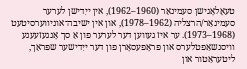טעאָלאָגישן סעמינאַר (1960–1962), אין ייִדישן לערער סעמינאַר/הרצליה (1962–1978), און אין ישיבה־אוניװערסיטעט (1968–1973). ער איז געװען דער לערער פון אַ סך אָנגעזעענע װיסנשאַפטלערס און פּראָפעסאָרן פון דער ייִדישער שפּראַך, ליטעראַטור און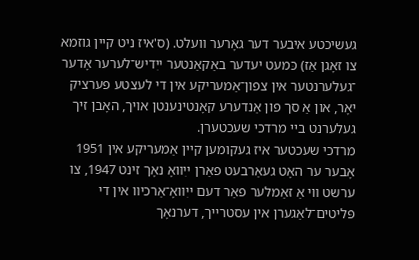געשיכטע איבער דער גאָרער װעלט. (ס'איז ניט קיין גוזמא צו זאָגן אַז) כּמעט יעדער באַקאַנטער ייִדיש־לערער אָדער ־געלערנטער אין צפון־אַמעריקע אין די לעצטע פערציק יאָר, און אַ סך פון אַנדערע קאָנטינענטן אױך, האָבן זיך געלערנט ביי מרדכי שעכטערן.
מרדכי שעכטער איז געקומען קיין אַמעריקע אין 1951 אָבער ער האָט געאַרבעט פאַרן ייִװאָ נאָך זינט 1947, צו ערשט װי אַ זאַמלער פאַר דעם ייִװאָ־אַרכיװ אין די פּליטים־לאַגערן אין עסטרייך, דערנאָך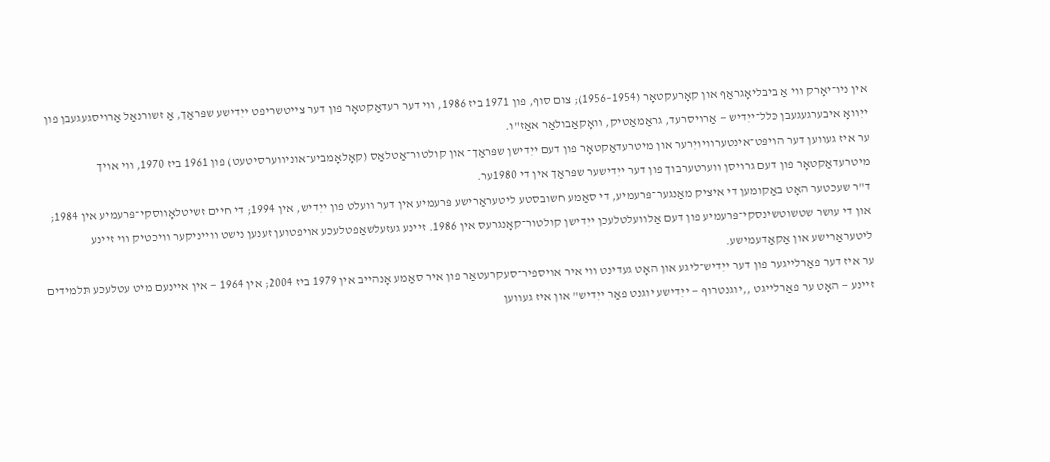אין ניו־יאָרק װי אַ ביבליאָגראַף און קאָרעקטאָר (1954–1956); צום סוף, פון 1971 ביז 1986, װי דער רעדאַקטאָר פון דער צייטשריפט ייִדישע שפּראַך, אַ זשורנאַל אַרױסגעגעבן פון ייִװאָ איבערגעגעבן כּלל־ייִדיש — אַרױסרעד, גראַמאַטיק, װאָקאַבולאַר אאַז"ו.
ער איז געװען דער הױפּט־אינטערװיויִרער און מיטרעדאַקטאָר פון דעם ייִדישן שפּראַך־ און קולטור־אַטלאַס (קאָלאָמביע־אוניװערסיטעט) פון 1961 ביז 1970, װי אױך מיטרעדאַקטאָר פון דעם גרױסן װערטערבוך פון דער ייִדישער שפּראַך אין די 1980ער.
ד"ר שעכטער האָט באַקומען די איציק מאַנגער־פּרעמיע, די סאַמע חשובסטע ליטעראַרישע פּרעמיע אין דער װעלט פון ייִדיש, אין 1994; די חיים זשיטלאָװסקי־פּרעמיע אין 1984; און די עושר שטשוטשינסקי־פּרעמיע פון דעם אַלװעלטלעכן ייִדישן קולטור־קאָנגרעס אין 1986. זיינע געזעלשאַפטלעכע אױפטוען זענען נישט װייניקער װיכטיק װי זיינע ליטעראַרישע און אַקאַדעמישע.
ער איז דער פאַרלייגער פון דער ייִדיש־ליגע און האָט געדינט װי איר אױספיר־סעקרעטאַר פון איר סאַמע אָנהייב אין 1979 ביז 2004; אין 1964 — אין איינעם מיט עטלעכע תּלמידים זיינע — האָט ער פאַרלייגט ,,יוגנטרוף — ייִדישע יוגנט פאַר ייִדיש" און איז געװען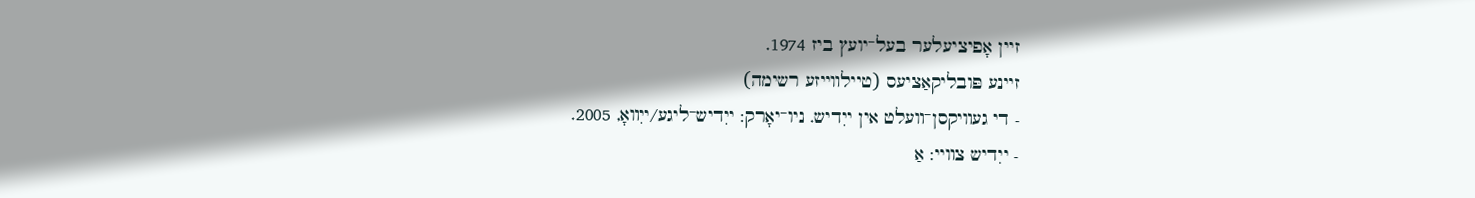זיין אָפיציעלער בעל־יועץ ביז 1974.
זיינע פּובליקאַציעס (טיילװייזע רשימה)
- די געװיקסן־װעלט אין ייִדיש. ניו־יאָרק: ייִדיש־ליגע/ייִװאָ, 2005.
- ייִדיש צװיי: אַ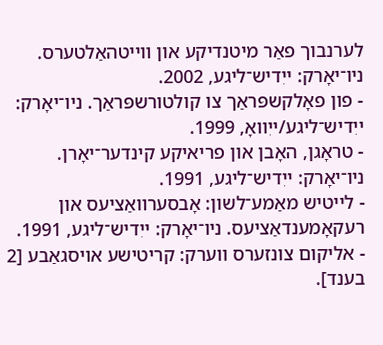לערנבוך פאַר מיטנדיקע און װייטהאַלטערס. ניו־יאָרק: ייִדיש־ליגע, 2002.
- פון פאָלקשפּראַך צו קולטורשפּראַך. ניו־יאָרק: ייִדיש־ליגע/ייִװאָ, 1999.
- טראָגן, האָבן און פריאיקע קינדער־יאָרן. ניו־יאָרק: ייִדיש־ליגע, 1991.
- לייטיש מאַמע־לשון: אָבסערװאַציעס און רעקאָמענדאַציעס. ניו־יאָרק: ייִדיש־ליגע, 1991.
- אליקום צונזערס װערק: קריטישע אױסגאַבע [2 בענד].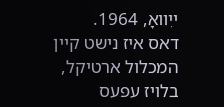ייִװאָ, 1964.
דאס איז נישט קיין המכלול ארטיקל, בלויז עפעס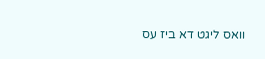וואס ליגט דא ביז עס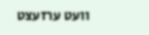וועט ערזעצט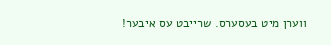ווערן מיט בעסערס. שרייבט עס איבער!